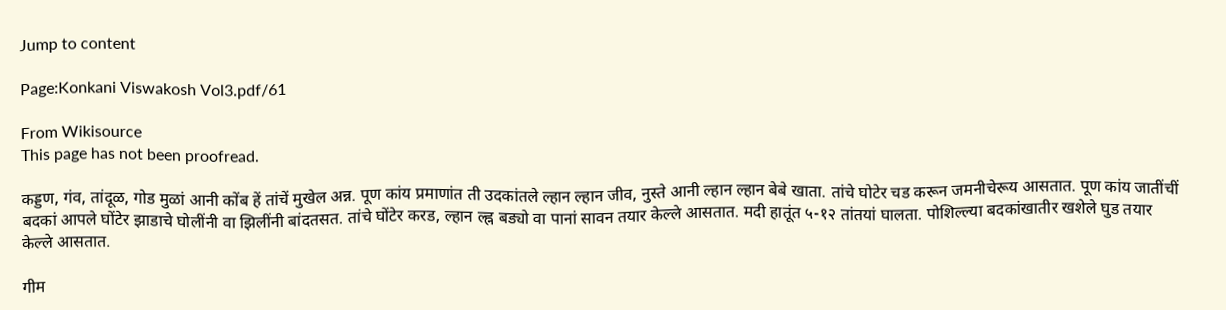Jump to content

Page:Konkani Viswakosh Vol3.pdf/61

From Wikisource
This page has not been proofread.

कड्डण, गंव, तांदूळ, गोड मुळां आनी कोंब हें तांचें मुखेल अन्न. पूण कांय प्रमाणांत ती उदकांतले ल्हान ल्हान जीव, नुस्ते आनी ल्हान ल्हान बेबे खाता. तांचे घोटेर चड करून जमनीचेरूय आसतात. पूण कांय जातींचीं बदकां आपले घोंटेर झाडाचे घोलींनी वा झिलींनी बांदतसत. तांचे घोंटेर करड, ल्हान ल्ह्न बड्यो वा पानां सावन तयार केल्ले आसतात. मदी हातूंत ५-१२ तांतयां घालता. पोशिल्ल्या बदकांखातीर खशेले घुड तयार केल्ले आसतात.

गीम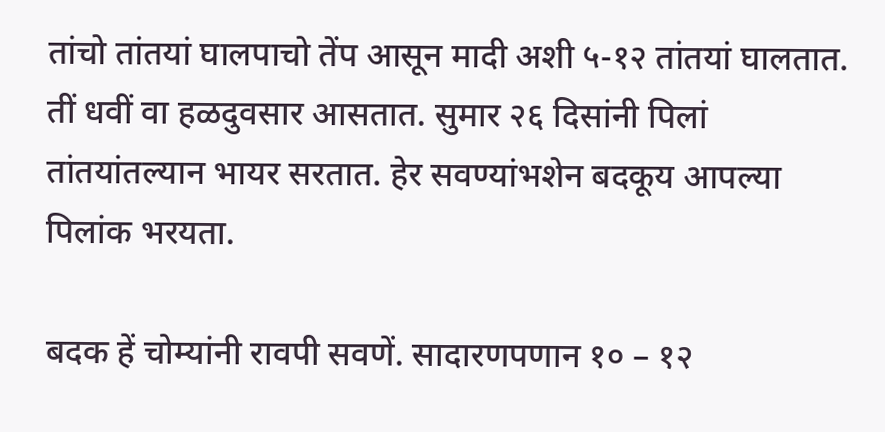तांचो तांतयां घालपाचो तेंप आसून मादी अशी ५-१२ तांतयां घालतात. तीं धवीं वा हळदुवसार आसतात. सुमार २६ दिसांनी पिलां तांतयांतल्यान भायर सरतात. हेर सवण्यांभशेन बदकूय आपल्या पिलांक भरयता.

बदक हें चोम्यांनी रावपी सवणें. सादारणपणान १० – १२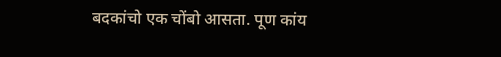बदकांचो एक चोंबो आसता. पूण कांय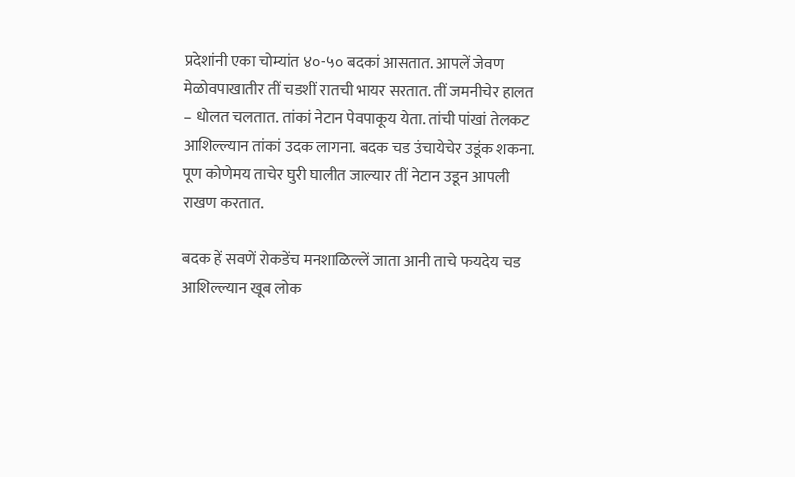प्रदेशांनी एका चोम्यांत ४०-५० बदकां आसतात. आपलें जेवण मेळोवपाखातीर तीं चडशीं रातची भायर सरतात. तीं जमनीचेर हालत – धोलत चलतात. तांकां नेटान पेवपाकूय येता. तांची पांखां तेलकट आशिल्ल्यान तांकां उदक लागना. बदक चड उंचायेचेर उडूंक शकना. पूण कोणेमय ताचेर घुरी घालीत जाल्यार तीं नेटान उडून आपली राखण करतात.

बदक हें सवणें रोकडेंच मनशाळिल्लें जाता आनी ताचे फयदेय चड आशिल्ल्यान खूब लोक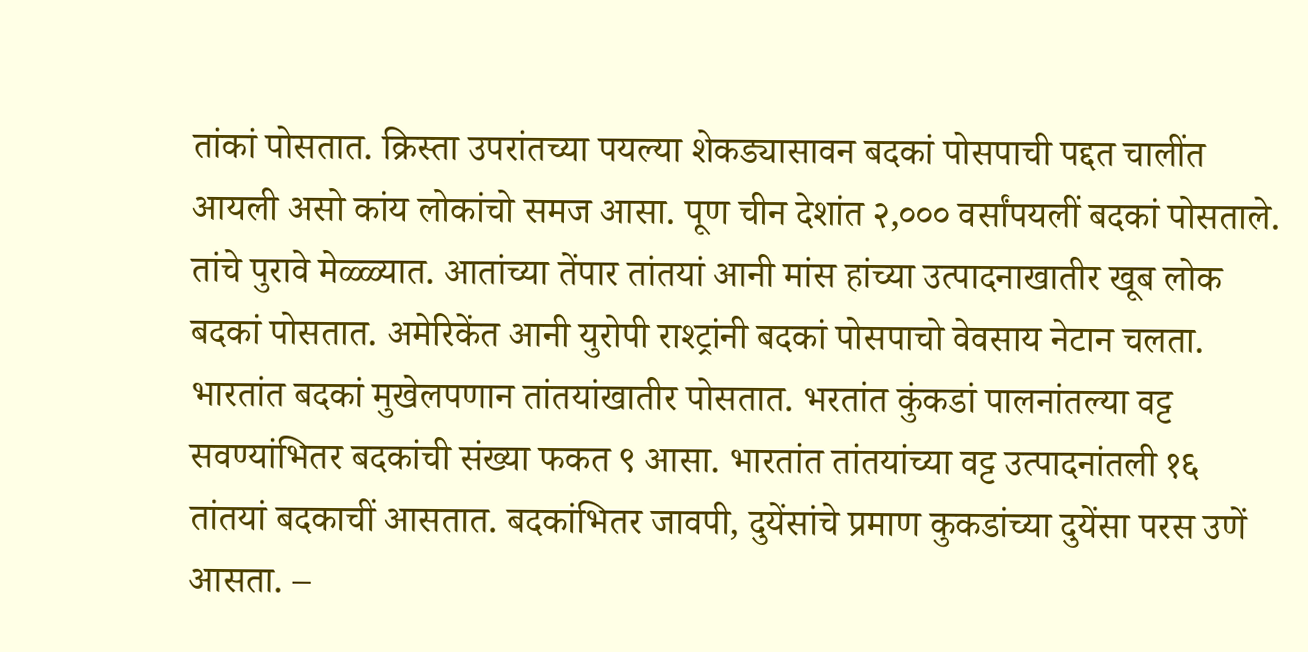तांकां पोसतात. क्रिस्ता उपरांतच्या पयल्या शेकड्यासावन बदकां पोसपाची पद्दत चालींत आयली असो कांय लोकांचो समज आसा. पूण चीन देशांत २,००० वर्सांपयलीं बदकां पोसताले. तांचे पुरावे मेळ्ळ्यात. आतांच्या तेंपार तांतयां आनी मांस हांच्या उत्पादनाखातीर खूब लोक बदकां पोसतात. अमेरिकेंत आनी युरोपी राश्ट्रांनी बदकां पोसपाचो वेवसाय नेटान चलता. भारतांत बदकां मुखेलपणान तांतयांखातीर पोसतात. भरतांत कुंकडां पालनांतल्या वट्ट सवण्यांभितर बदकांची संख्या फकत ९ आसा. भारतांत तांतयांच्या वट्ट उत्पादनांतली १६ तांतयां बदकाचीं आसतात. बदकांभितर जावपी, दुयेंसांचे प्रमाण कुकडांच्या दुयेंसा परस उणें आसता. –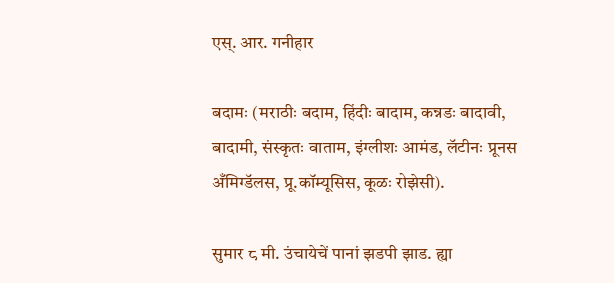एस्. आर. गनीहार

बदामः (मराठीः बदाम, हिंदीः बादाम, कन्नडः बादावी, बादामी, संस्कृतः वाताम, इंग्लीशः आमंड, लॅटीनः प्रूनस अँमिग्डॅलस, प्रू.कॉम्यूसिस, कूळः रोझेसी).

सुमार ८ मी. उंचायेचें पानां झडपी झाड. ह्या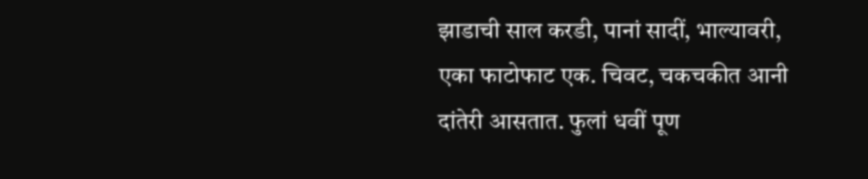झाडाची साल करडी, पानां सादीं, भाल्यावरी, एका फाटोफाट एक. चिवट, चकचकीत आनी दांतेरी आसतात. फुलां धवीं पूण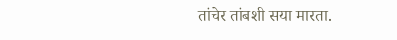तांचेर तांबशी सया मारता.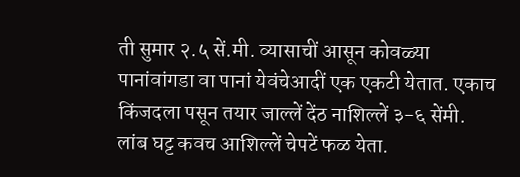ती सुमार २.५ सें.मी. व्यासाचीं आसून कोवळ्या पानांवांगडा वा पानां येवंचेआदीं एक एकटी येतात. एकाच किंजदला पसून तयार जाल्लें देंठ नाशिल्लें ३-६ सेंमी. लांब घट्ट कवच आशिल्लें चेपटें फळ येता.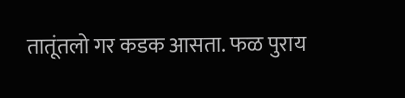तातूंतलो गर कडक आसता. फळ पुराय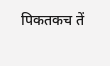पिकतकच तें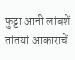फुट्टा आनी लांबशें तांतयां आकाराचें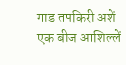गाड तपकिरी अशें एक बीज आशिल्लें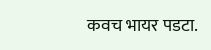कवच भायर पडटा.